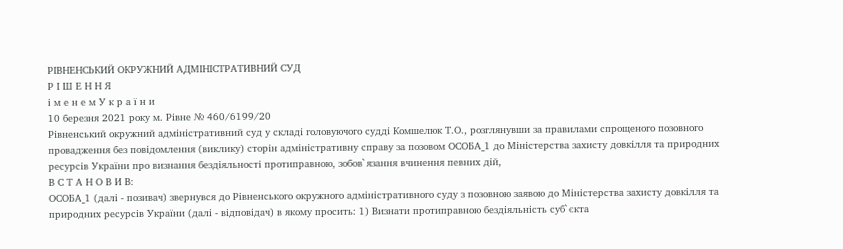РІВНЕНСЬКИЙ ОКРУЖНИЙ АДМІНІСТРАТИВНИЙ СУД
Р І Ш Е Н Н Я
і м е н е м У к р а ї н и
10 березня 2021 року м. Рівне № 460/6199/20
Рівненський окружний адміністративний суд у складі головуючого судді Комшелюк Т.О., розглянувши за правилами спрощеного позовного провадження без повідомлення (виклику) сторін адміністративну справу за позовом ОСОБА_1 до Міністерства захисту довкілля та природних ресурсів України про визнання бездіяльності протиправною, зобов`язання вчинення певних дій,
В С Т А Н О В И В:
ОСОБА_1 (далі - позивач) звернувся до Рівненського окружного адміністративного суду з позовною заявою до Міністерства захисту довкілля та природних ресурсів України (далі - відповідач) в якому просить: 1) Визнати протиправною бездіяльність суб`єкта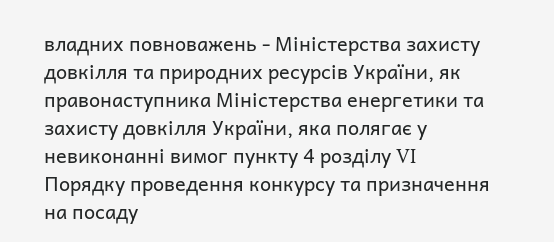владних повноважень - Міністерства захисту довкілля та природних ресурсів України, як правонаступника Міністерства енергетики та захисту довкілля України, яка полягає у невиконанні вимог пункту 4 розділу VI Порядку проведення конкурсу та призначення на посаду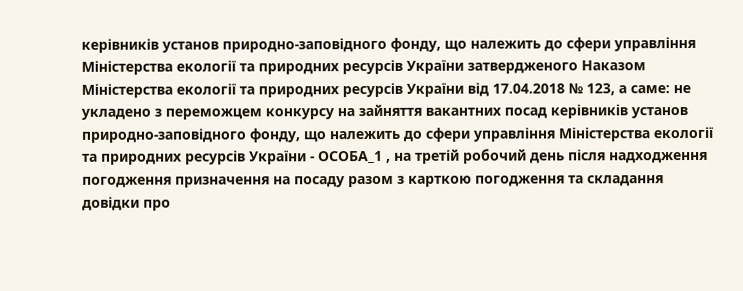керівників установ природно-заповідного фонду, що належить до сфери управління Міністерства екології та природних ресурсів України затвердженого Наказом Міністерства екології та природних ресурсів України від 17.04.2018 № 123, а саме: не укладено з переможцем конкурсу на зайняття вакантних посад керівників установ природно-заповідного фонду, що належить до сфери управління Міністерства екології та природних ресурсів України - ОСОБА_1 , на третій робочий день після надходження погодження призначення на посаду разом з карткою погодження та складання довідки про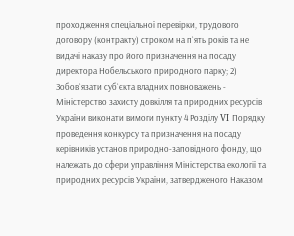проходження спеціальної перевірки, трудового договору (контракту) строком на п`ять років та не видачі наказу про його призначення на посаду директора Нобельського природного парку; 2) Зобов`язати суб`єкта владних повноважень - Міністерство захисту довкілля та природних ресурсів України виконати вимоги пункту 4 Розділу VI Порядку проведення конкурсу та призначення на посаду керівників установ природно-заповідного фонду, що належать до сфери управління Міністерства екології та природних ресурсів України, затвердженого Наказом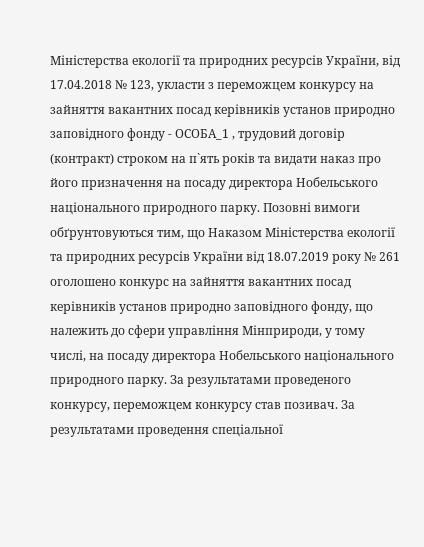Міністерства екології та природних ресурсів України, від 17.04.2018 № 123, укласти з переможцем конкурсу на зайняття вакантних посад керівників установ природно заповідного фонду - ОСОБА_1 , трудовий договір (контракт) строком на п`ять років та видати наказ про його призначення на посаду директора Нобельського національного природного парку. Позовні вимоги обґрунтовуються тим, що Наказом Міністерства екології та природних ресурсів України від 18.07.2019 року № 261 оголошено конкурс на зайняття вакантних посад керівників установ природно заповідного фонду, що належить до сфери управління Мінприроди, у тому числі, на посаду директора Нобельського національного природного парку. За результатами проведеного конкурсу, переможцем конкурсу став позивач. За результатами проведення спеціальної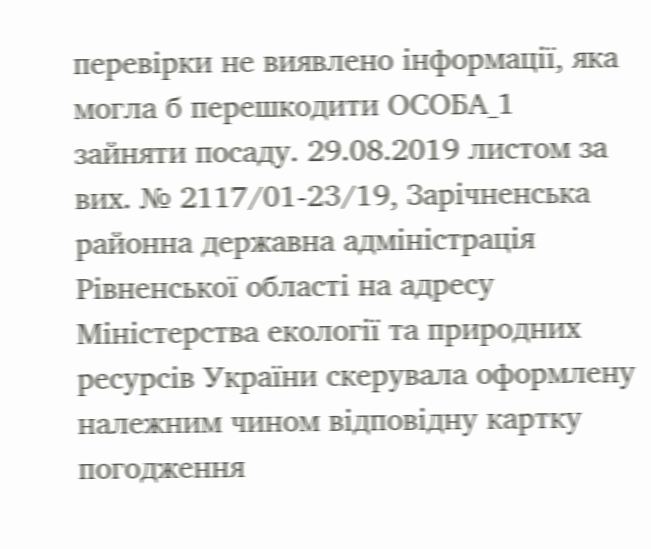перевірки не виявлено інформації, яка могла б перешкодити ОСОБА_1 зайняти посаду. 29.08.2019 листом за вих. № 2117/01-23/19, Зарічненська районна державна адміністрація Рівненської області на адресу Міністерства екології та природних ресурсів України скерувала оформлену належним чином відповідну картку погодження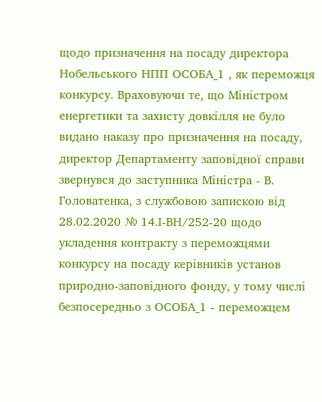щодо призначення на посаду директора Нобельського НПП ОСОБА_1 , як переможця конкурсу. Враховуючи те, що Міністром енергетики та захисту довкілля не було видано наказу про призначення на посаду, директор Департаменту заповідної справи звернувся до заступника Міністра - В. Головатенка, з службовою запискою від 28.02.2020 № 14.І-ВН/252-20 щодо укладення контракту з переможцями конкурсу на посаду керівників установ природно-заповідного фонду, у тому числі безпосередньо з ОСОБА_1 - переможцем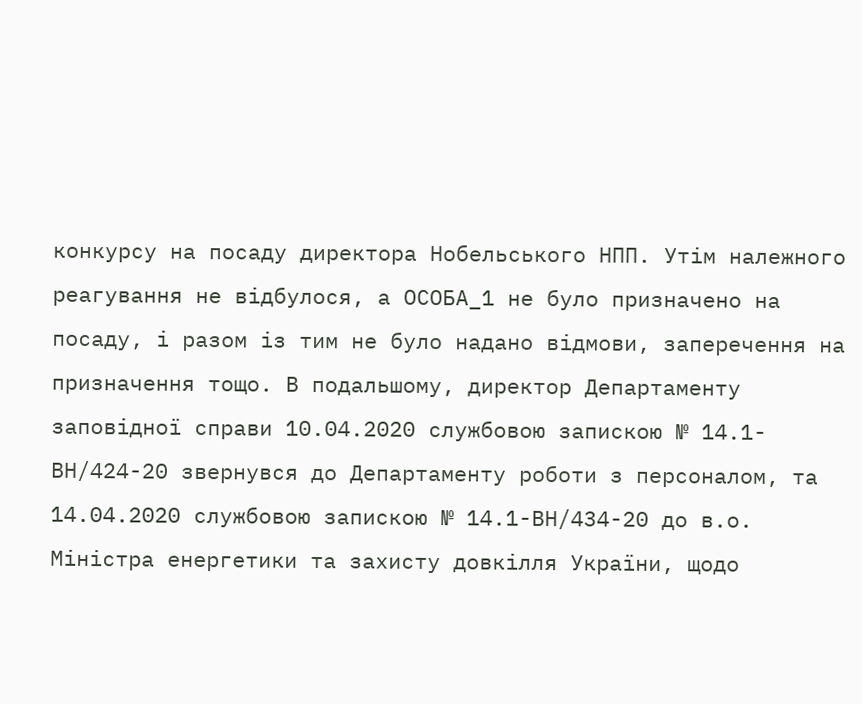конкурсу на посаду директора Нобельського НПП. Утім належного реагування не відбулося, а ОСОБА_1 не було призначено на посаду, і разом із тим не було надано відмови, заперечення на призначення тощо. В подальшому, директор Департаменту заповідної справи 10.04.2020 службовою запискою № 14.1-ВН/424-20 звернувся до Департаменту роботи з персоналом, та 14.04.2020 службовою запискою № 14.1-ВН/434-20 до в.о. Міністра енергетики та захисту довкілля України, щодо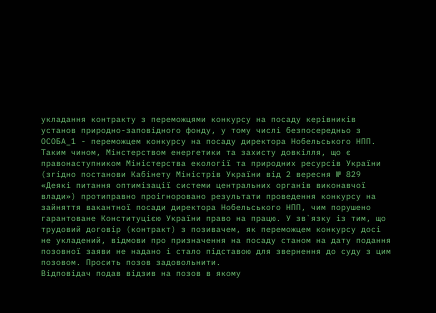укладання контракту з переможцями конкурсу на посаду керівників установ природно-заповідного фонду, у тому числі безпосередньо з ОСОБА_1 - переможцем конкурсу на посаду директора Нобельського НПП. Таким чином, Мінстерством енергетики та захисту довкілля, що є правонаступником Міністерства екології та природних ресурсів України (згідно постанови Кабінету Міністрів України від 2 вересня № 829 «Деякі питання оптимізації системи центральних органів виконавчої влади») протиправно проігноровано результати проведення конкурсу на зайняття вакантної посади директора Нобельського НПП, чим порушено гарантоване Конституцією України право на працю. У зв`язку із тим, що трудовий договір (контракт) з позивачем, як переможцем конкурсу досі не укладений, відмови про призначення на посаду станом на дату подання позовної заяви не надано і стало підставою для звернення до суду з цим позовом. Просить позов задовольнити.
Відповідач подав відзив на позов в якому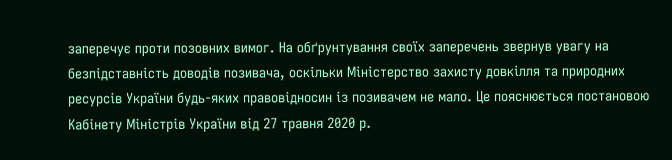заперечує проти позовних вимог. На обґрунтування своїх заперечень звернув увагу на безпідставність доводів позивача, оскільки Міністерство захисту довкілля та природних ресурсів України будь-яких правовідносин із позивачем не мало. Це пояснюється постановою Кабінету Міністрів України від 27 травня 2020 р.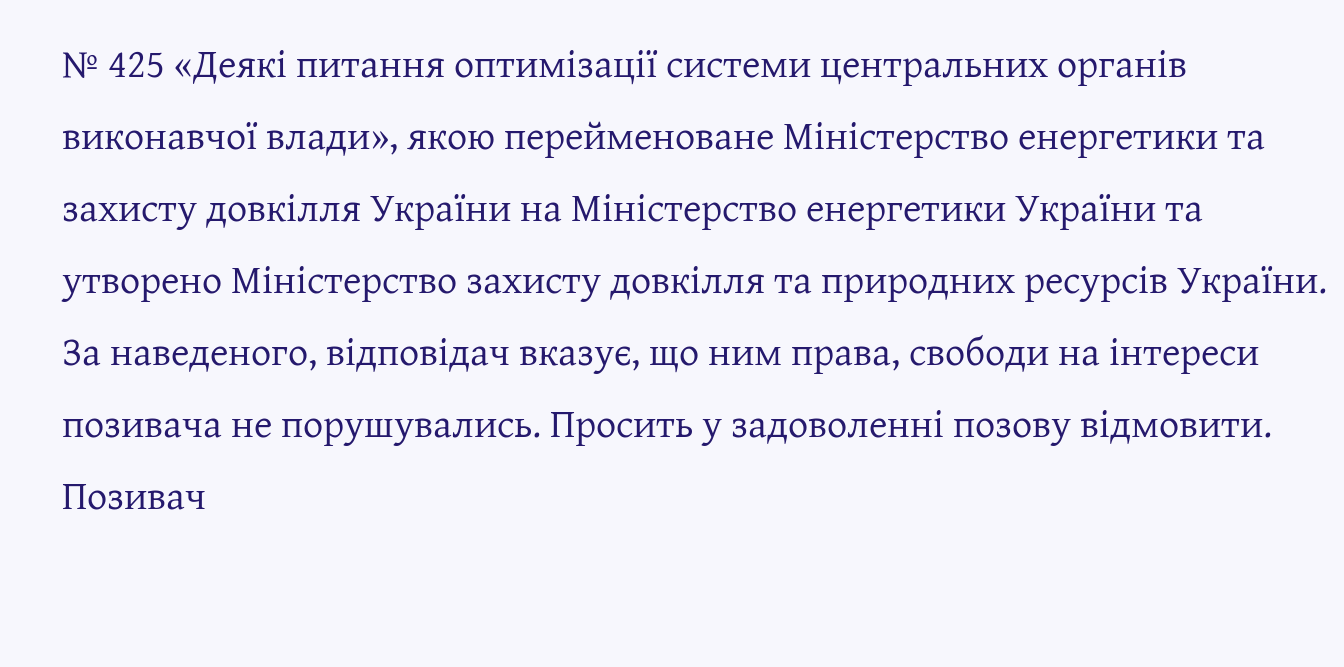№ 425 «Деякі питання оптимізації системи центральних органів виконавчої влади», якою перейменоване Міністерство енергетики та захисту довкілля України на Міністерство енергетики України та утворено Міністерство захисту довкілля та природних ресурсів України. За наведеного, відповідач вказує, що ним права, свободи на інтереси позивача не порушувались. Просить у задоволенні позову відмовити.
Позивач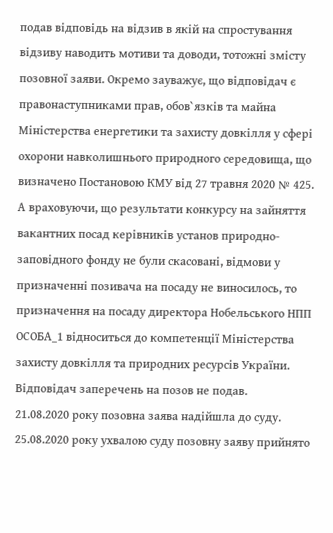подав відповідь на відзив в якій на спростування відзиву наводить мотиви та доводи, тотожні змісту позовної заяви. Окремо зауважує, що відповідач є правонаступниками прав, обов`язків та майна Міністерства енергетики та захисту довкілля у сфері охорони навколишнього природного середовища, що визначено Постановою КМУ від 27 травня 2020 № 425. А враховуючи, що результати конкурсу на зайняття вакантних посад керівників установ природно-заповідного фонду не були скасовані, відмови у призначенні позивача на посаду не виносилось, то призначення на посаду директора Нобельського НПП ОСОБА_1 відноситься до компетенції Міністерства захисту довкілля та природних ресурсів України.
Відповідач заперечень на позов не подав.
21.08.2020 року позовна заява надійшла до суду.
25.08.2020 року ухвалою суду позовну заяву прийнято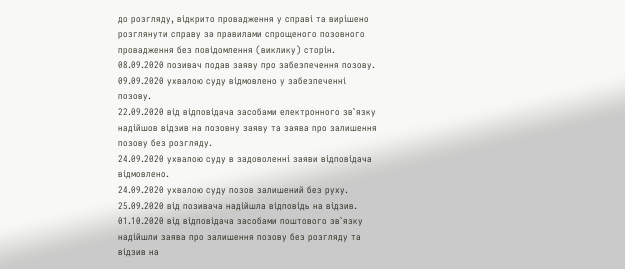до розгляду, відкрито провадження у справі та вирішено розглянути справу за правилами спрощеного позовного провадження без повідомлення (виклику) сторін.
08.09.2020 позивач подав заяву про забезпечення позову.
09.09.2020 ухвалою суду відмовлено у забезпеченні позову.
22.09.2020 від відповідача засобами електронного зв`язку надійшов відзив на позовну заяву та заява про залишення позову без розгляду.
24.09.2020 ухвалою суду в задоволенні заяви відповідача відмовлено.
24.09.2020 ухвалою суду позов залишений без руху.
25.09.2020 від позивача надійшла відповідь на відзив.
01.10.2020 від відповідача засобами поштового зв`язку надійшли заява про залишення позову без розгляду та відзив на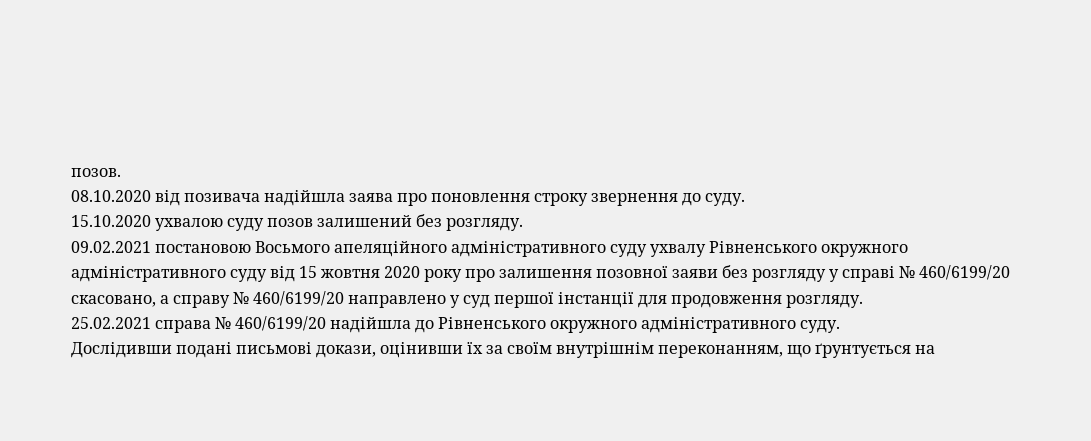позов.
08.10.2020 від позивача надійшла заява про поновлення строку звернення до суду.
15.10.2020 ухвалою суду позов залишений без розгляду.
09.02.2021 постановою Восьмого апеляційного адміністративного суду ухвалу Рівненського окружного адміністративного суду від 15 жовтня 2020 року про залишення позовної заяви без розгляду у справі № 460/6199/20 скасовано, а справу № 460/6199/20 направлено у суд першої інстанції для продовження розгляду.
25.02.2021 справа № 460/6199/20 надійшла до Рівненського окружного адміністративного суду.
Дослідивши подані письмові докази, оцінивши їх за своїм внутрішнім переконанням, що ґрунтується на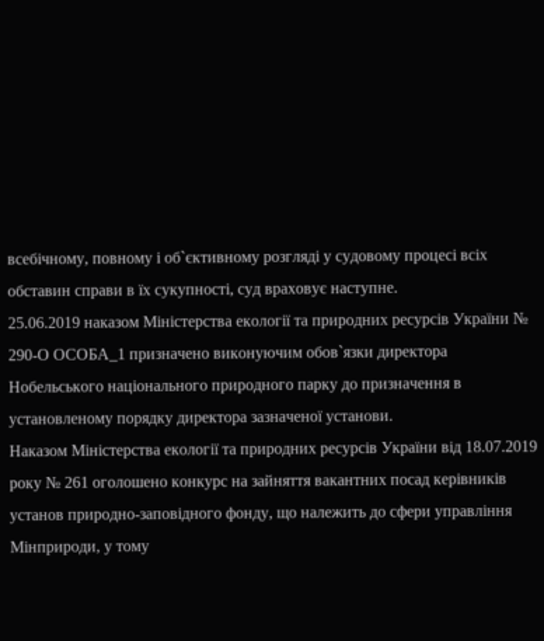всебічному, повному і об`єктивному розгляді у судовому процесі всіх обставин справи в їх сукупності, суд враховує наступне.
25.06.2019 наказом Міністерства екології та природних ресурсів України № 290-О ОСОБА_1 призначено виконуючим обов`язки директора Нобельського національного природного парку до призначення в установленому порядку директора зазначеної установи.
Наказом Міністерства екології та природних ресурсів України від 18.07.2019 року № 261 оголошено конкурс на зайняття вакантних посад керівників установ природно-заповідного фонду, що належить до сфери управління Мінприроди, у тому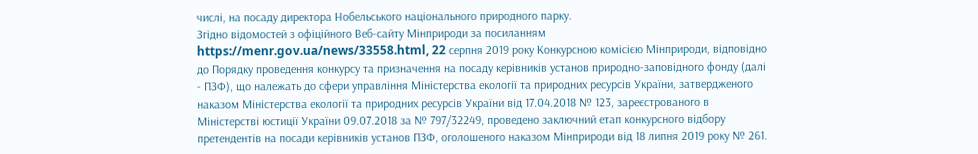числі, на посаду директора Нобельського національного природного парку.
Згідно відомостей з офіційного Веб-сайту Мінприроди за посиланням https://menr.gov.ua/news/33558.html, 22 серпня 2019 року Конкурсною комісією Мінприроди, відповідно до Порядку проведення конкурсу та призначення на посаду керівників установ природно-заповідного фонду (далі - ПЗФ), що належать до сфери управління Міністерства екології та природних ресурсів України, затвердженого наказом Міністерства екології та природних ресурсів України від 17.04.2018 № 123, зареєстрованого в Міністерстві юстиції України 09.07.2018 за № 797/32249, проведено заключний етап конкурсного відбору претендентів на посади керівників установ ПЗФ, оголошеного наказом Мінприроди від 18 липня 2019 року № 261.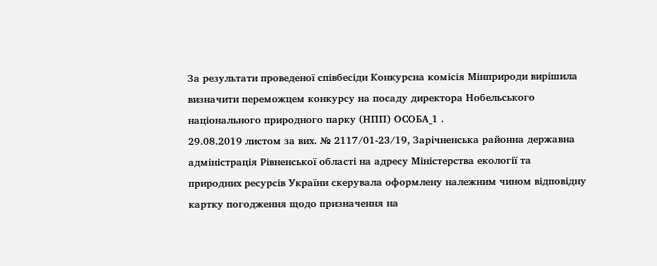За результати проведеної співбесіди Конкурсна комісія Мінприроди вирішила визначити переможцем конкурсу на посаду директора Нобельського національного природного парку (НПП) ОСОБА_1 .
29.08.2019 листом за вих. № 2117/01-23/19, Зарічненська районна державна адміністрація Рівненської області на адресу Міністерства екології та природних ресурсів України скерувала оформлену належним чином відповідну картку погодження щодо призначення на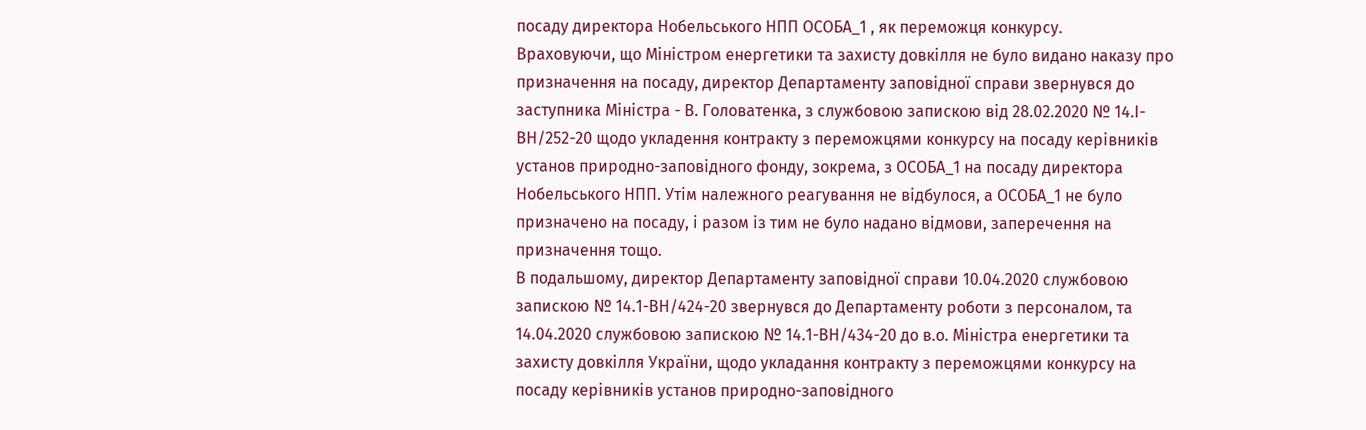посаду директора Нобельського НПП ОСОБА_1 , як переможця конкурсу.
Враховуючи, що Міністром енергетики та захисту довкілля не було видано наказу про призначення на посаду, директор Департаменту заповідної справи звернувся до заступника Міністра - В. Головатенка, з службовою запискою від 28.02.2020 № 14.І-ВН/252-20 щодо укладення контракту з переможцями конкурсу на посаду керівників установ природно-заповідного фонду, зокрема, з ОСОБА_1 на посаду директора Нобельського НПП. Утім належного реагування не відбулося, а ОСОБА_1 не було призначено на посаду, і разом із тим не було надано відмови, заперечення на призначення тощо.
В подальшому, директор Департаменту заповідної справи 10.04.2020 службовою запискою № 14.1-ВН/424-20 звернувся до Департаменту роботи з персоналом, та 14.04.2020 службовою запискою № 14.1-ВН/434-20 до в.о. Міністра енергетики та захисту довкілля України, щодо укладання контракту з переможцями конкурсу на посаду керівників установ природно-заповідного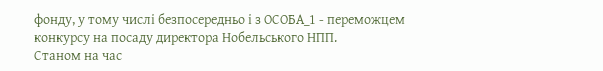фонду, у тому числі безпосередньо і з ОСОБА_1 - переможцем конкурсу на посаду директора Нобельського НПП.
Станом на час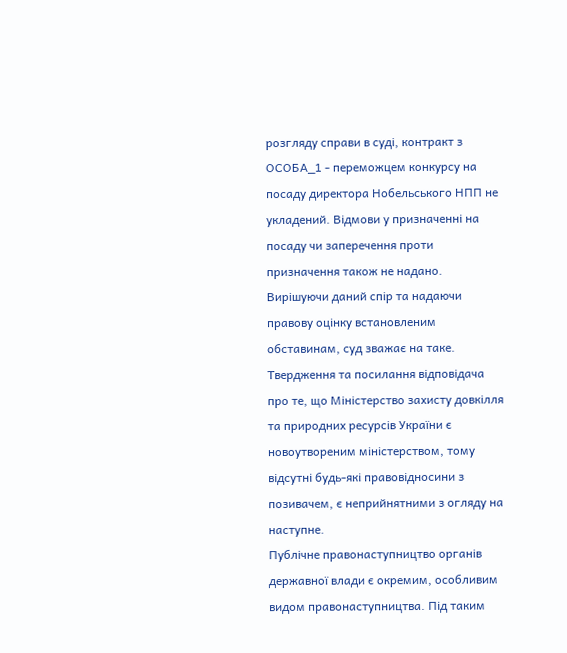розгляду справи в суді, контракт з ОСОБА_1 - переможцем конкурсу на посаду директора Нобельського НПП не укладений. Відмови у призначенні на посаду чи заперечення проти призначення також не надано.
Вирішуючи даний спір та надаючи правову оцінку встановленим обставинам, суд зважає на таке.
Твердження та посилання відповідача про те, що Міністерство захисту довкілля та природних ресурсів України є новоутвореним міністерством, тому відсутні будь-які правовідносини з позивачем, є неприйнятними з огляду на наступне.
Публічне правонаступництво органів державної влади є окремим, особливим видом правонаступництва. Під таким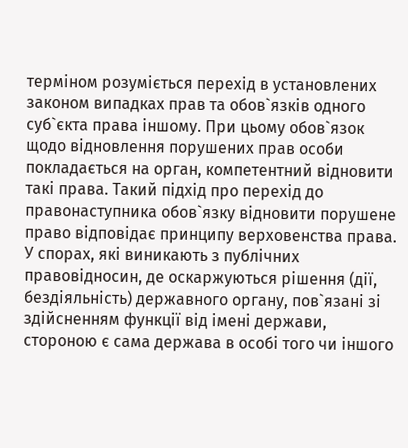терміном розуміється перехід в установлених законом випадках прав та обов`язків одного суб`єкта права іншому. При цьому обов`язок щодо відновлення порушених прав особи покладається на орган, компетентний відновити такі права. Такий підхід про перехід до правонаступника обов`язку відновити порушене право відповідає принципу верховенства права.
У спорах, які виникають з публічних правовідносин, де оскаржуються рішення (дії, бездіяльність) державного органу, пов`язані зі здійсненням функції від імені держави, стороною є сама держава в особі того чи іншого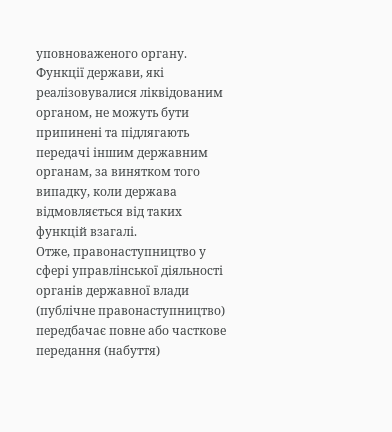уповноваженого органу. Функції держави, які реалізовувалися ліквідованим органом, не можуть бути припинені та підлягають передачі іншим державним органам, за винятком того випадку, коли держава відмовляється від таких функцій взагалі.
Отже, правонаступництво у сфері управлінської діяльності органів державної влади (публічне правонаступництво) передбачає повне або часткове передання (набуття)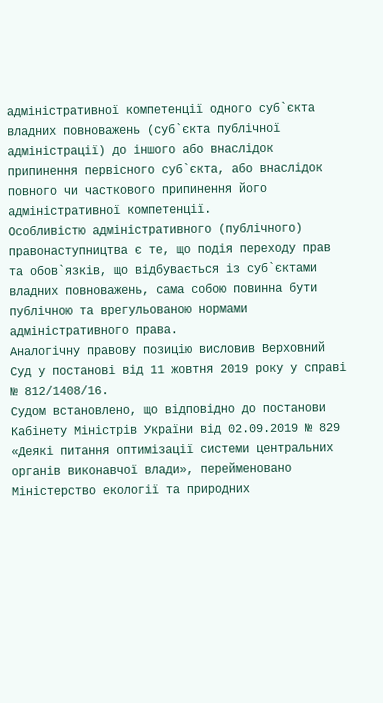адміністративної компетенції одного суб`єкта владних повноважень (суб`єкта публічної адміністрації) до іншого або внаслідок припинення первісного суб`єкта, або внаслідок повного чи часткового припинення його адміністративної компетенції.
Особливістю адміністративного (публічного) правонаступництва є те, що подія переходу прав та обов`язків, що відбувається із суб`єктами владних повноважень, сама собою повинна бути публічною та врегульованою нормами адміністративного права.
Аналогічну правову позицію висловив Верховний Суд у постанові від 11 жовтня 2019 року у справі № 812/1408/16.
Судом встановлено, що відповідно до постанови Кабінету Міністрів України від 02.09.2019 № 829 «Деякі питання оптимізації системи центральних органів виконавчої влади», перейменовано Міністерство екології та природних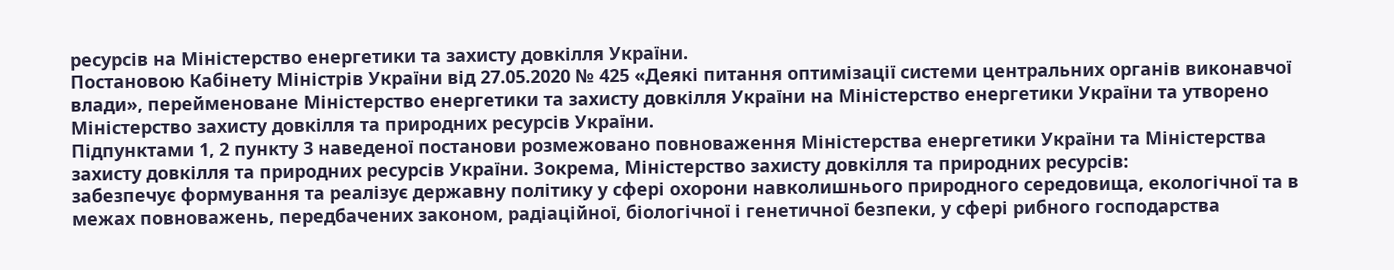ресурсів на Міністерство енергетики та захисту довкілля України.
Постановою Кабінету Міністрів України від 27.05.2020 № 425 «Деякі питання оптимізації системи центральних органів виконавчої влади», перейменоване Міністерство енергетики та захисту довкілля України на Міністерство енергетики України та утворено Міністерство захисту довкілля та природних ресурсів України.
Підпунктами 1, 2 пункту 3 наведеної постанови розмежовано повноваження Міністерства енергетики України та Міністерства захисту довкілля та природних ресурсів України. Зокрема, Міністерство захисту довкілля та природних ресурсів:
забезпечує формування та реалізує державну політику у сфері охорони навколишнього природного середовища, екологічної та в межах повноважень, передбачених законом, радіаційної, біологічної і генетичної безпеки, у сфері рибного господарства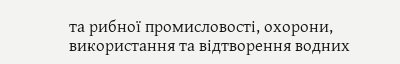та рибної промисловості, охорони, використання та відтворення водних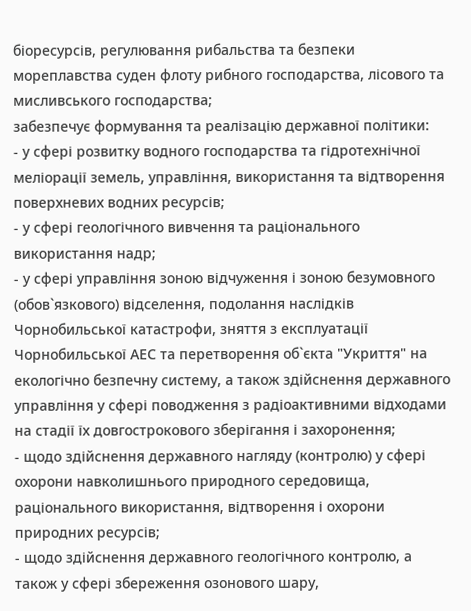біоресурсів, регулювання рибальства та безпеки мореплавства суден флоту рибного господарства, лісового та мисливського господарства;
забезпечує формування та реалізацію державної політики:
- у сфері розвитку водного господарства та гідротехнічної меліорації земель, управління, використання та відтворення поверхневих водних ресурсів;
- у сфері геологічного вивчення та раціонального використання надр;
- у сфері управління зоною відчуження і зоною безумовного (обов`язкового) відселення, подолання наслідків Чорнобильської катастрофи, зняття з експлуатації Чорнобильської АЕС та перетворення об`єкта "Укриття" на екологічно безпечну систему, а також здійснення державного управління у сфері поводження з радіоактивними відходами на стадії їх довгострокового зберігання і захоронення;
- щодо здійснення державного нагляду (контролю) у сфері охорони навколишнього природного середовища, раціонального використання, відтворення і охорони природних ресурсів;
- щодо здійснення державного геологічного контролю, а також у сфері збереження озонового шару,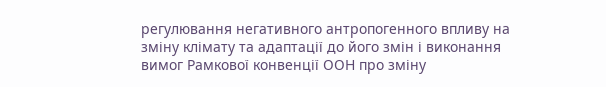регулювання негативного антропогенного впливу на зміну клімату та адаптації до його змін і виконання вимог Рамкової конвенції ООН про зміну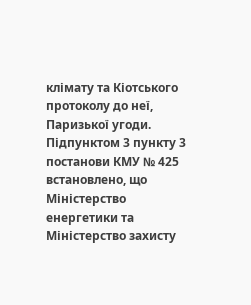клімату та Кіотського протоколу до неї, Паризької угоди.
Підпунктом 3 пункту 3 постанови КМУ № 425 встановлено, що Міністерство енергетики та Міністерство захисту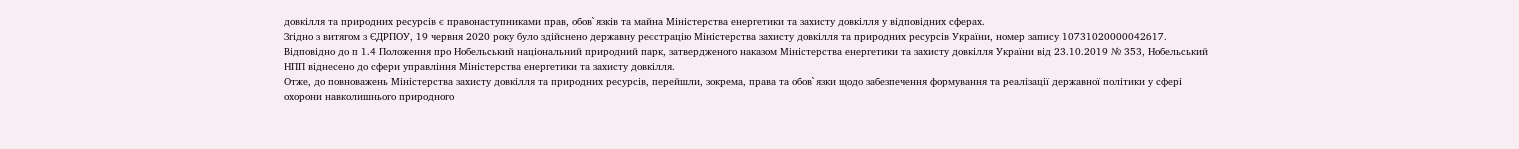довкілля та природних ресурсів є правонаступниками прав, обов`язків та майна Міністерства енергетики та захисту довкілля у відповідних сферах.
Згідно з витягом з ЄДРПОУ, 19 червня 2020 року було здійснено державну реєстрацію Міністерства захисту довкілля та природних ресурсів України, номер запису 10731020000042617.
Відповідно до п 1.4 Положення про Нобельський національний природний парк, затвердженого наказом Міністерства енергетики та захисту довкілля України від 23.10.2019 № 353, Нобельський НПП віднесено до сфери управління Міністерства енергетики та захисту довкілля.
Отже, до повноважень Міністерства захисту довкілля та природних ресурсів, перейшли, зокрема, права та обов`язки щодо забезпечення формування та реалізації державної політики у сфері охорони навколишнього природного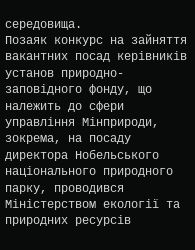середовища.
Позаяк конкурс на зайняття вакантних посад керівників установ природно-заповідного фонду, що належить до сфери управління Мінприроди, зокрема, на посаду директора Нобельського національного природного парку, проводився Міністерством екології та природних ресурсів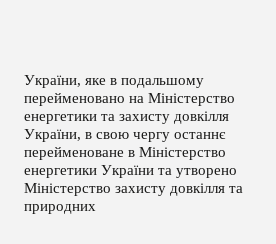України, яке в подальшому перейменовано на Міністерство енергетики та захисту довкілля України, в свою чергу останнє перейменоване в Міністерство енергетики України та утворено Міністерство захисту довкілля та природних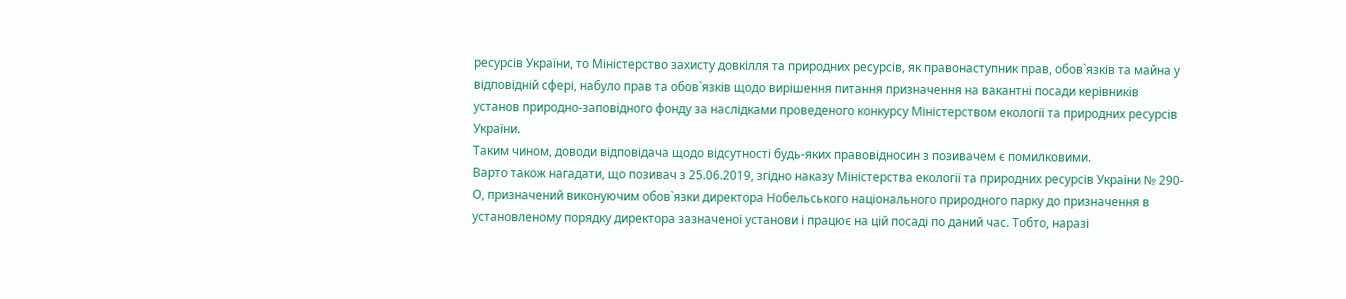ресурсів України, то Міністерство захисту довкілля та природних ресурсів, як правонаступник прав, обов`язків та майна у відповідній сфері, набуло прав та обов`язків щодо вирішення питання призначення на вакантні посади керівників установ природно-заповідного фонду за наслідками проведеного конкурсу Міністерством екології та природних ресурсів України.
Таким чином, доводи відповідача щодо відсутності будь-яких правовідносин з позивачем є помилковими.
Варто також нагадати, що позивач з 25.06.2019, згідно наказу Міністерства екології та природних ресурсів України № 290-О, призначений виконуючим обов`язки директора Нобельського національного природного парку до призначення в установленому порядку директора зазначеної установи і працює на цій посаді по даний час. Тобто, наразі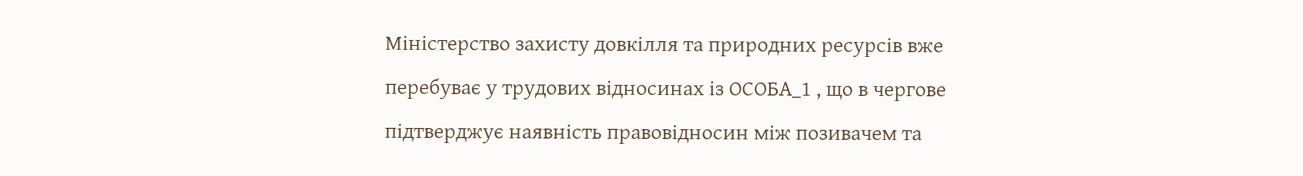Міністерство захисту довкілля та природних ресурсів вже перебуває у трудових відносинах із ОСОБА_1 , що в чергове підтверджує наявність правовідносин між позивачем та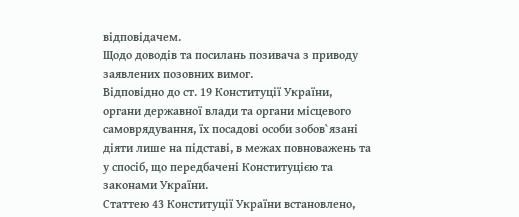відповідачем.
Щодо доводів та посилань позивача з приводу заявлених позовних вимог.
Відповідно до ст. 19 Конституції України, органи державної влади та органи місцевого самоврядування, їх посадові особи зобов`язані діяти лише на підставі, в межах повноважень та у спосіб, що передбачені Конституцією та законами України.
Статтею 43 Конституції України встановлено,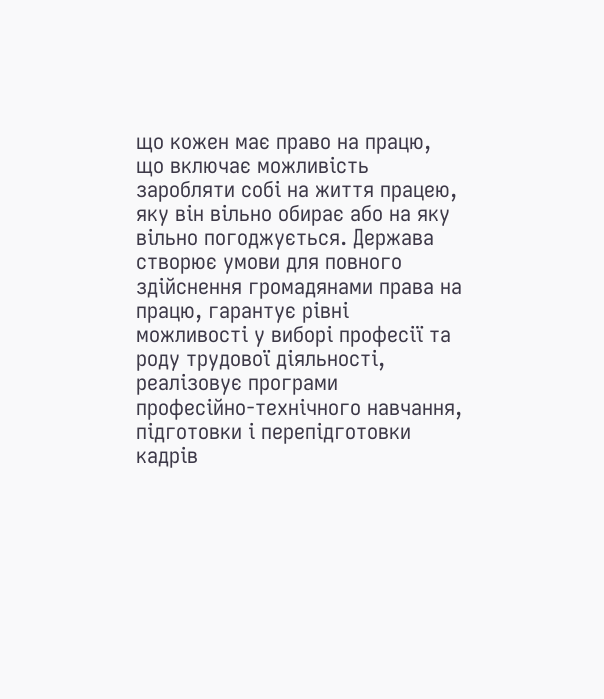що кожен має право на працю, що включає можливість заробляти собі на життя працею, яку він вільно обирає або на яку вільно погоджується. Держава створює умови для повного здійснення громадянами права на працю, гарантує рівні можливості у виборі професії та роду трудової діяльності, реалізовує програми професійно-технічного навчання, підготовки і перепідготовки кадрів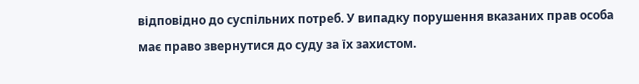відповідно до суспільних потреб. У випадку порушення вказаних прав особа має право звернутися до суду за їх захистом.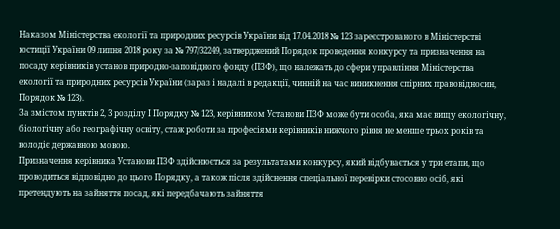Наказом Міністерства екології та природних ресурсів України від 17.04.2018 № 123 зареєстрованого в Міністерстві юстиції України 09 липня 2018 року за № 797/32249, затверджений Порядок проведення конкурсу та призначення на посаду керівників установ природно-заповідного фонду (ПЗФ), що належать до сфери управління Міністерства екології та природних ресурсів України (зараз і надалі в редакції, чинній на час виникнення спірних правовідносин, Порядок № 123).
За змістом пунктів 2, 3 розділу І Порядку № 123, керівником Установи ПЗФ може бути особа, яка має вищу екологічну, біологічну або географічну освіту, стаж роботи за професіями керівників нижчого рівня не менше трьох років та володіє державною мовою.
Призначення керівника Установи ПЗФ здійснюється за результатами конкурсу, який відбувається у три етапи, що проводиться відповідно до цього Порядку, а також після здійснення спеціальної перевірки стосовно осіб, які претендують на зайняття посад, які передбачають зайняття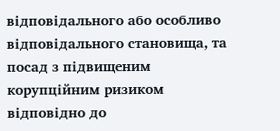відповідального або особливо відповідального становища, та посад з підвищеним корупційним ризиком відповідно до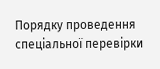Порядку проведення спеціальної перевірки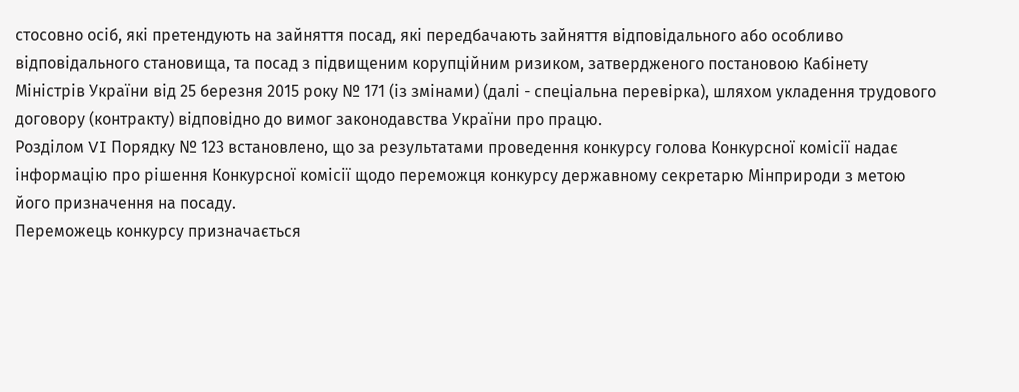стосовно осіб, які претендують на зайняття посад, які передбачають зайняття відповідального або особливо відповідального становища, та посад з підвищеним корупційним ризиком, затвердженого постановою Кабінету Міністрів України від 25 березня 2015 року № 171 (із змінами) (далі - спеціальна перевірка), шляхом укладення трудового договору (контракту) відповідно до вимог законодавства України про працю.
Розділом VI Порядку № 123 встановлено, що за результатами проведення конкурсу голова Конкурсної комісії надає інформацію про рішення Конкурсної комісії щодо переможця конкурсу державному секретарю Мінприроди з метою його призначення на посаду.
Переможець конкурсу призначається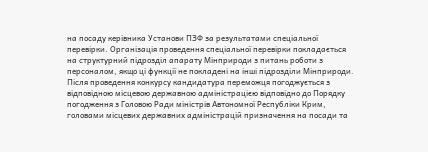на посаду керівника Установи ПЗФ за результатами спеціальної перевірки. Організація проведення спеціальної перевірки покладається на структурний підрозділ апарату Мінприроди з питань роботи з персоналом, якщо ці функції не покладені на інші підрозділи Мінприроди.
Після проведення конкурсу кандидатура переможця погоджується з відповідною місцевою державною адміністрацією відповідно до Порядку погодження з Головою Ради міністрів Автономної Республіки Крим, головами місцевих державних адміністрацій призначення на посади та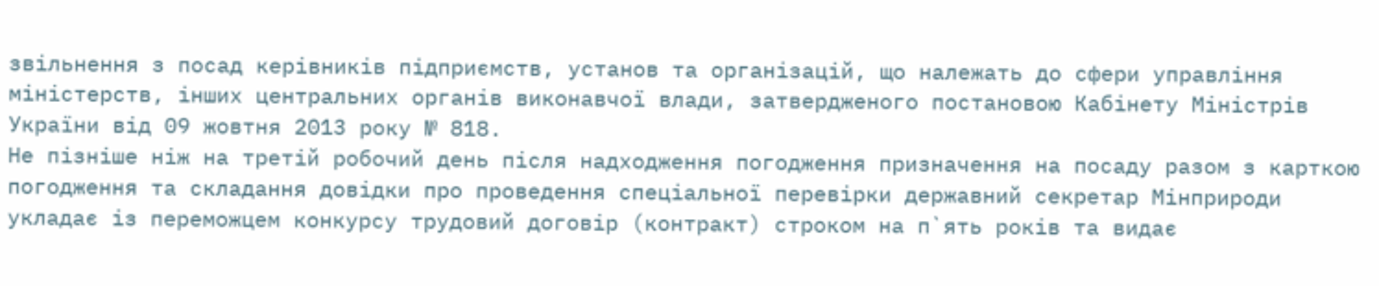звільнення з посад керівників підприємств, установ та організацій, що належать до сфери управління міністерств, інших центральних органів виконавчої влади, затвердженого постановою Кабінету Міністрів України від 09 жовтня 2013 року № 818.
Не пізніше ніж на третій робочий день після надходження погодження призначення на посаду разом з карткою погодження та складання довідки про проведення спеціальної перевірки державний секретар Мінприроди укладає із переможцем конкурсу трудовий договір (контракт) строком на п`ять років та видає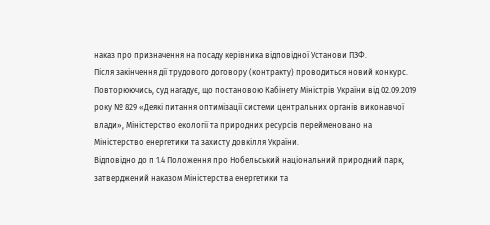наказ про призначення на посаду керівника відповідної Установи ПЗФ.
Після закінчення дії трудового договору (контракту) проводиться новий конкурс.
Повторюючись, суд нагадує, що постановою Кабінету Міністрів України від 02.09.2019 року № 829 «Деякі питання оптимізації системи центральних органів виконавчої влади», Міністерство екології та природних ресурсів перейменовано на Міністерство енергетики та захисту довкілля України.
Відповідно до п 1.4 Положення про Нобельський національний природний парк, затверджений наказом Міністерства енергетики та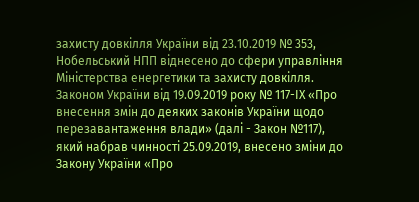захисту довкілля України від 23.10.2019 № 353, Нобельський НПП віднесено до сфери управління Міністерства енергетики та захисту довкілля.
Законом України від 19.09.2019 року № 117-ІХ «Про внесення змін до деяких законів України щодо перезавантаження влади» (далі - Закон №117), який набрав чинності 25.09.2019, внесено зміни до Закону України «Про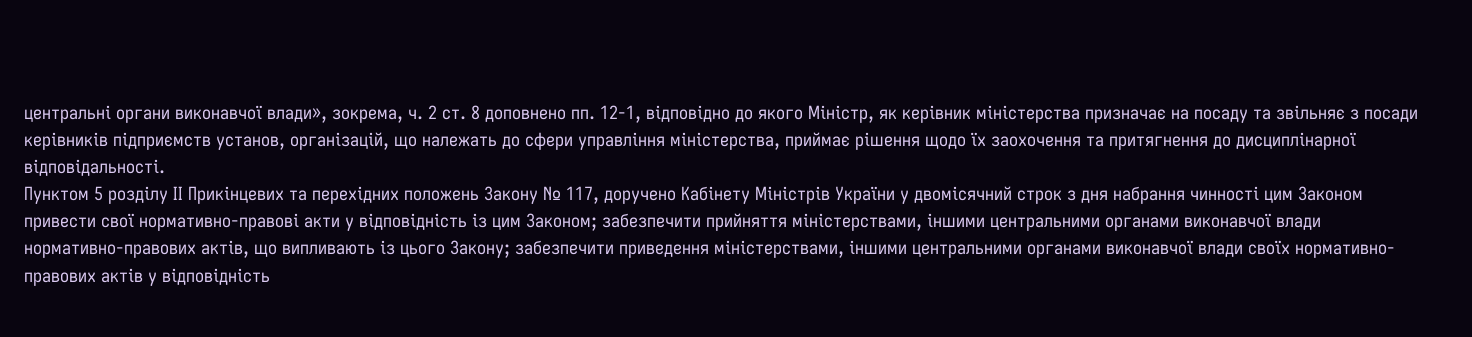центральні органи виконавчої влади», зокрема, ч. 2 ст. 8 доповнено пп. 12-1, відповідно до якого Міністр, як керівник міністерства призначає на посаду та звільняє з посади керівників підприємств установ, організацій, що належать до сфери управління міністерства, приймає рішення щодо їх заохочення та притягнення до дисциплінарної відповідальності.
Пунктом 5 розділу ІІ Прикінцевих та перехідних положень Закону № 117, доручено Кабінету Міністрів України у двомісячний строк з дня набрання чинності цим Законом привести свої нормативно-правові акти у відповідність із цим Законом; забезпечити прийняття міністерствами, іншими центральними органами виконавчої влади нормативно-правових актів, що випливають із цього Закону; забезпечити приведення міністерствами, іншими центральними органами виконавчої влади своїх нормативно-правових актів у відповідність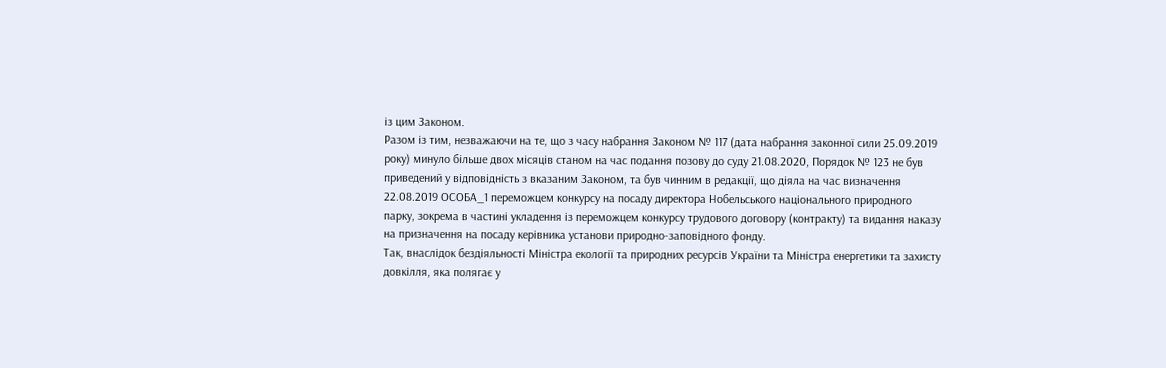із цим Законом.
Разом із тим, незважаючи на те, що з часу набрання Законом № 117 (дата набрання законної сили 25.09.2019 року) минуло більше двох місяців станом на час подання позову до суду 21.08.2020, Порядок № 123 не був приведений у відповідність з вказаним Законом, та був чинним в редакції, що діяла на час визначення 22.08.2019 ОСОБА_1 переможцем конкурсу на посаду директора Нобельського національного природного парку, зокрема в частині укладення із переможцем конкурсу трудового договору (контракту) та видання наказу на призначення на посаду керівника установи природно-заповідного фонду.
Так, внаслідок бездіяльності Міністра екології та природних ресурсів України та Міністра енергетики та захисту довкілля, яка полягає у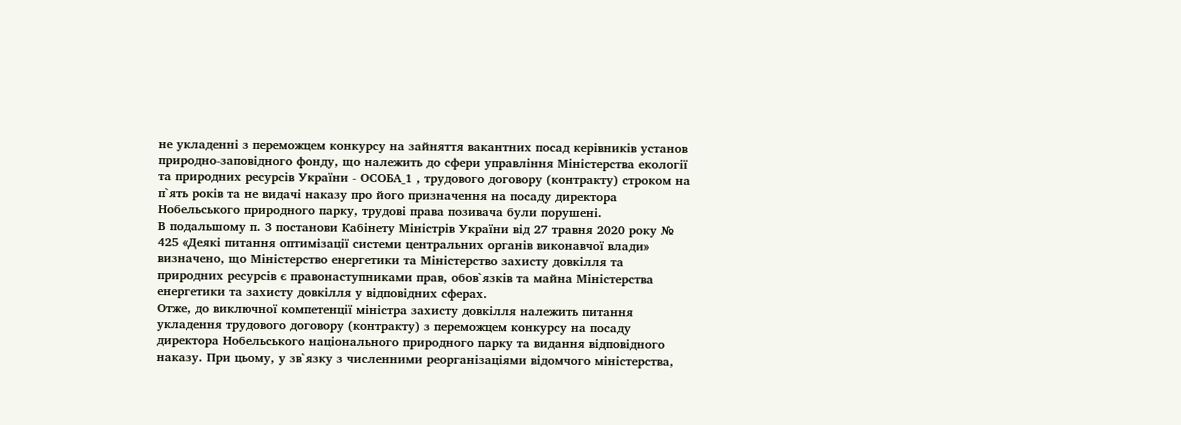не укладенні з переможцем конкурсу на зайняття вакантних посад керівників установ природно-заповідного фонду, що належить до сфери управління Міністерства екології та природних ресурсів України - ОСОБА_1 , трудового договору (контракту) строком на п`ять років та не видачі наказу про його призначення на посаду директора Нобельського природного парку, трудові права позивача були порушені.
В подальшому п. 3 постанови Кабінету Міністрів України від 27 травня 2020 року № 425 «Деякі питання оптимізації системи центральних органів виконавчої влади» визначено, що Міністерство енергетики та Міністерство захисту довкілля та природних ресурсів є правонаступниками прав, обов`язків та майна Міністерства енергетики та захисту довкілля у відповідних сферах.
Отже, до виключної компетенції міністра захисту довкілля належить питання укладення трудового договору (контракту) з переможцем конкурсу на посаду директора Нобельського національного природного парку та видання відповідного наказу. При цьому, у зв`язку з численними реорганізаціями відомчого міністерства,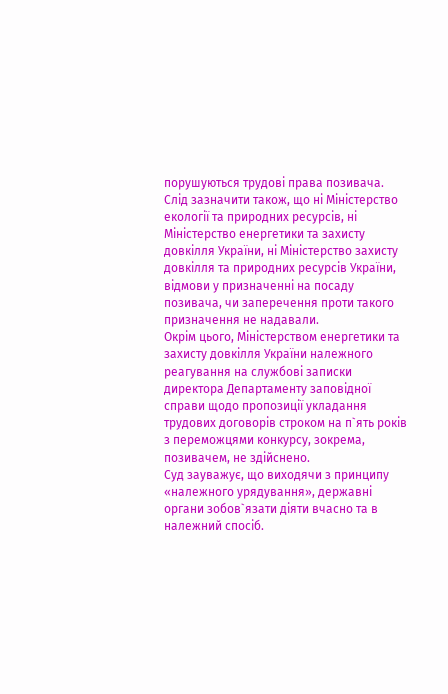порушуються трудові права позивача.
Слід зазначити також, що ні Міністерство екології та природних ресурсів, ні Міністерство енергетики та захисту довкілля України, ні Міністерство захисту довкілля та природних ресурсів України, відмови у призначенні на посаду позивача, чи заперечення проти такого призначення не надавали.
Окрім цього, Міністерством енергетики та захисту довкілля України належного реагування на службові записки директора Департаменту заповідної справи щодо пропозиції укладання трудових договорів строком на п`ять років з переможцями конкурсу, зокрема, позивачем, не здійснено.
Суд зауважує, що виходячи з принципу «належного урядування», державні органи зобов`язати діяти вчасно та в належний спосіб.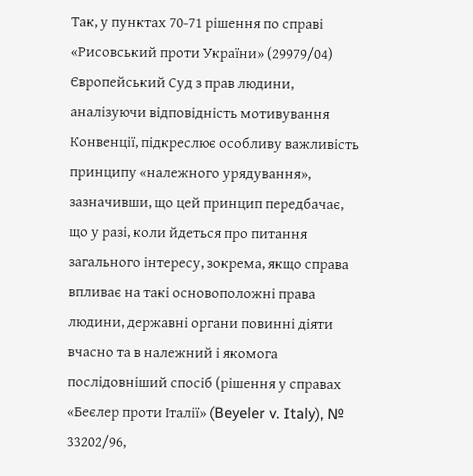Так, у пунктах 70-71 рішення по справі «Рисовський проти України» (29979/04) Європейський Суд з прав людини, аналізуючи відповідність мотивування Конвенції, підкреслює особливу важливість принципу «належного урядування», зазначивши, що цей принцип передбачає, що у разі, коли йдеться про питання загального інтересу, зокрема, якщо справа впливає на такі основоположні права людини, державні органи повинні діяти вчасно та в належний і якомога послідовніший спосіб (рішення у справах «Беєлер проти Італії» (Beyeler v. Italy), № 33202/96,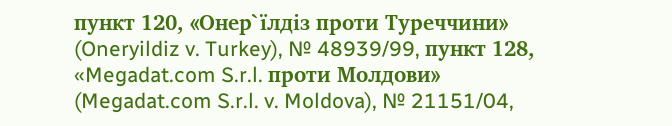пункт 120, «Онер`їлдіз проти Туреччини» (Oneryildiz v. Turkey), № 48939/99, пункт 128, «Megadat.com S.r.l. проти Молдови» (Megadat.com S.r.l. v. Moldova), № 21151/04,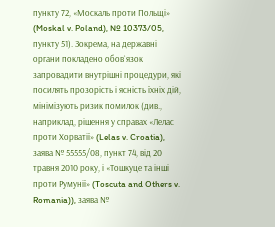пункту 72, «Москаль проти Польщі» (Moskal v. Poland), № 10373/05, пункту 51). Зокрема, на державні органи покладено обов`язок запровадити внутрішні процедури, які посилять прозорість і ясність їхніх дій, мінімізують ризик помилок (див., наприклад, рішення у справах «Лелас проти Хорватії» (Lelas v. Croatia), заява № 55555/08, пункт 74, від 20 травня 2010 року, і «Тошкуце та інші проти Румунії» (Toscuta and Others v. Romania)), заява №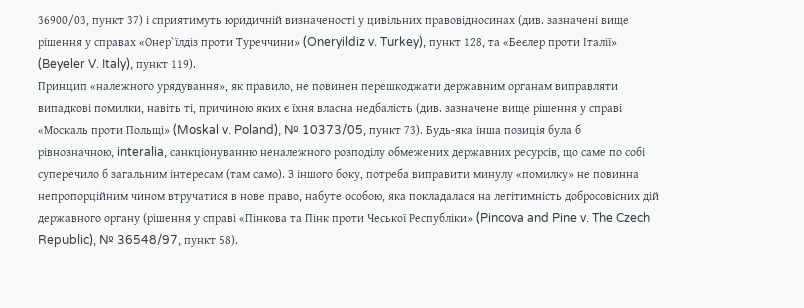36900/03, пункт 37) і сприятимуть юридичній визначеності у цивільних правовідносинах (див. зазначені вище рішення у справах «Онер`їлдіз проти Туреччини» (Oneryildiz v. Turkey), пункт 128, та «Беєлер проти Італії» (Beyeler V. Italy), пункт 119).
Принцип «належного урядування», як правило, не повинен перешкоджати державним органам виправляти випадкові помилки, навіть ті, причиною яких є їхня власна недбалість (див. зазначене вище рішення у справі «Москаль проти Польщі» (Moskal v. Poland), № 10373/05, пункт 73). Будь-яка інша позиція була б рівнозначною, interalia, санкціонуванню неналежного розподілу обмежених державних ресурсів, що саме по собі суперечило б загальним інтересам (там само). З іншого боку, потреба виправити минулу «помилку» не повинна непропорційним чином втручатися в нове право, набуте особою, яка покладалася на легітимність добросовісних дій державного органу (рішення у справі «Пінкова та Пінк проти Чеської Республіки» (Pincova and Pine v. The Czech Republic), № 36548/97, пункт 58).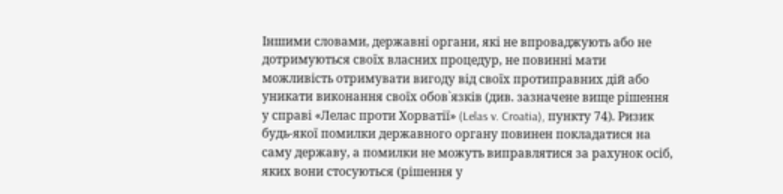Іншими словами, державні органи, які не впроваджують або не дотримуються своїх власних процедур, не повинні мати можливість отримувати вигоду від своїх протиправних дій або уникати виконання своїх обов`язків (див. зазначене вище рішення у справі «Лелас проти Хорватії» (Lelas v. Croatia), пункту 74). Ризик будь-якої помилки державного органу повинен покладатися на саму державу, а помилки не можуть виправлятися за рахунок осіб, яких вони стосуються (рішення у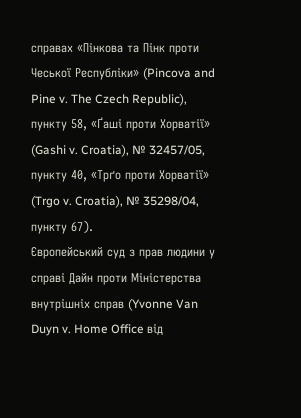справах «Пінкова та Пінк проти Чеської Республіки» (Pincova and Pine v. The Czech Republic), пункту 58, «Ґаші проти Хорватії» (Gashi v. Croatia), № 32457/05, пункту 40, «Трґо проти Хорватії» (Trgo v. Croatia), № 35298/04, пункту 67).
Європейський суд з прав людини у справі Дайн проти Міністерства внутрішніх справ (Yvonne Van Duyn v. Home Office від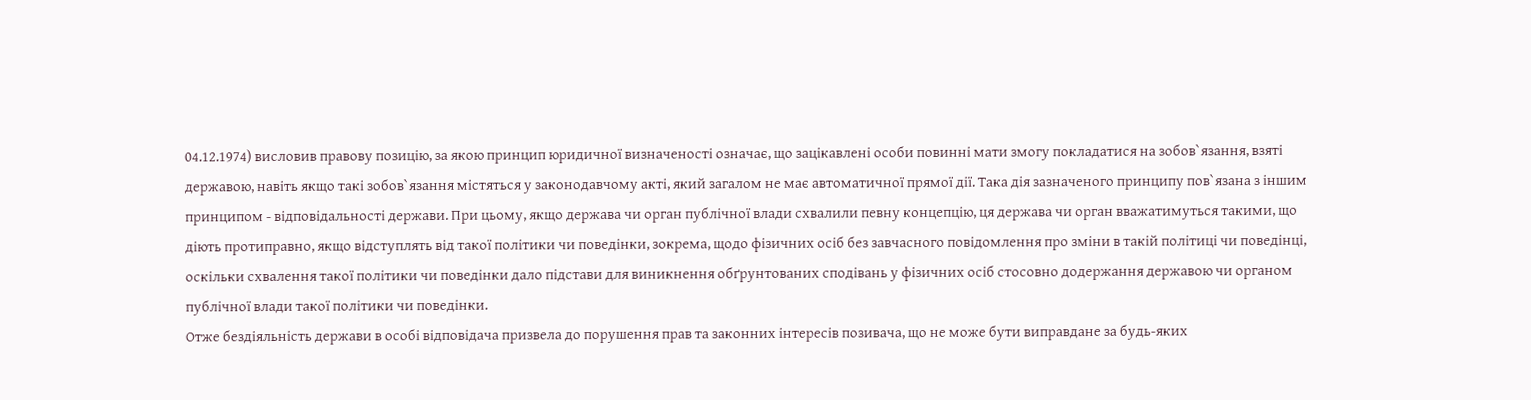04.12.1974) висловив правову позицію, за якою принцип юридичної визначеності означає, що зацікавлені особи повинні мати змогу покладатися на зобов`язання, взяті державою, навіть якщо такі зобов`язання містяться у законодавчому акті, який загалом не має автоматичної прямої дії. Така дія зазначеного принципу пов`язана з іншим принципом - відповідальності держави. При цьому, якщо держава чи орган публічної влади схвалили певну концепцію, ця держава чи орган вважатимуться такими, що діють протиправно, якщо відступлять від такої політики чи поведінки, зокрема, щодо фізичних осіб без завчасного повідомлення про зміни в такій політиці чи поведінці, оскільки схвалення такої політики чи поведінки дало підстави для виникнення обґрунтованих сподівань у фізичних осіб стосовно додержання державою чи органом публічної влади такої політики чи поведінки.
Отже бездіяльність держави в особі відповідача призвела до порушення прав та законних інтересів позивача, що не може бути виправдане за будь-яких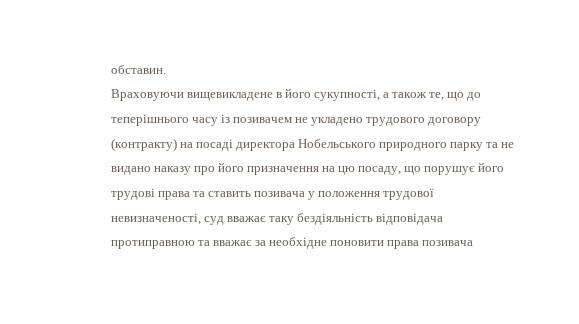обставин.
Враховуючи вищевикладене в його сукупності, а також те, що до теперішнього часу із позивачем не укладено трудового договору (контракту) на посаді директора Нобельського природного парку та не видано наказу про його призначення на цю посаду, що порушує його трудові права та ставить позивача у положення трудової невизначеності, суд вважає таку бездіяльність відповідача протиправною та вважає за необхідне поновити права позивача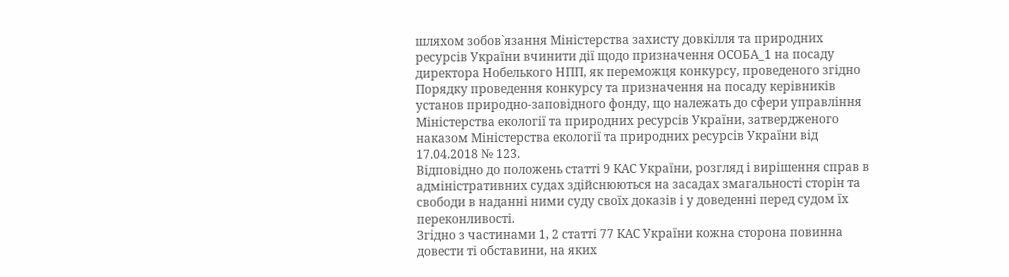шляхом зобов`язання Міністерства захисту довкілля та природних ресурсів України вчинити дії щодо призначення ОСОБА_1 на посаду директора Нобелького НПП, як переможця конкурсу, проведеного згідно Порядку проведення конкурсу та призначення на посаду керівників установ природно-заповідного фонду, що належать до сфери управління Міністерства екології та природних ресурсів України, затвердженого наказом Міністерства екології та природних ресурсів України від 17.04.2018 № 123.
Відповідно до положень статті 9 КАС України, розгляд і вирішення справ в адміністративних судах здійснюються на засадах змагальності сторін та свободи в наданні ними суду своїх доказів і у доведенні перед судом їх переконливості.
Згідно з частинами 1, 2 статті 77 КАС України кожна сторона повинна довести ті обставини, на яких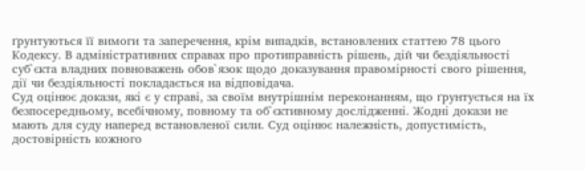ґрунтуються її вимоги та заперечення, крім випадків, встановлених статтею 78 цього Кодексу. В адміністративних справах про протиправність рішень, дій чи бездіяльності суб`єкта владних повноважень обов`язок щодо доказування правомірності свого рішення, дії чи бездіяльності покладається на відповідача.
Суд оцінює докази, які є у справі, за своїм внутрішнім переконанням, що ґрунтується на їх безпосередньому, всебічному, повному та об`єктивному дослідженні. Жодні докази не мають для суду наперед встановленої сили. Суд оцінює належність, допустимість, достовірність кожного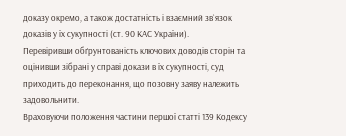доказу окремо, а також достатність і взаємний зв`язок доказів у їх сукупності (ст. 90 КАС України).
Перевіривши обґрунтованість ключових доводів сторін та оцінивши зібрані у справі докази в їх сукупності, суд приходить до переконання, що позовну заяву належить задовольнити.
Враховуючи положення частини першої статті 139 Кодексу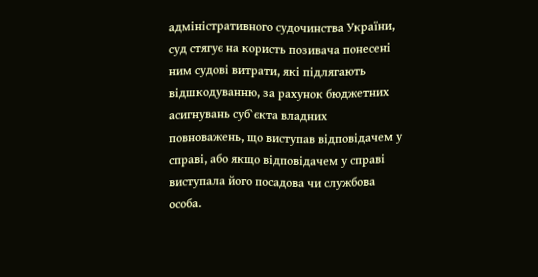адміністративного судочинства України, суд стягує на користь позивача понесені ним судові витрати, які підлягають відшкодуванню, за рахунок бюджетних асигнувань суб`єкта владних повноважень, що виступав відповідачем у справі, або якщо відповідачем у справі виступала його посадова чи службова особа.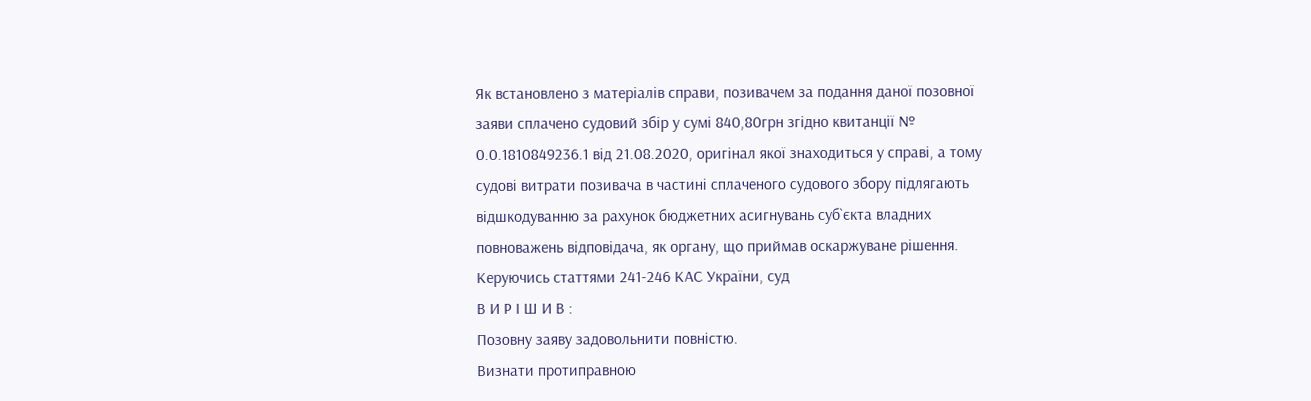Як встановлено з матеріалів справи, позивачем за подання даної позовної заяви сплачено судовий збір у сумі 840,80грн згідно квитанції № 0.0.1810849236.1 від 21.08.2020, оригінал якої знаходиться у справі, а тому судові витрати позивача в частині сплаченого судового збору підлягають відшкодуванню за рахунок бюджетних асигнувань суб`єкта владних повноважень відповідача, як органу, що приймав оскаржуване рішення.
Керуючись статтями 241-246 КАС України, суд
В И Р І Ш И В :
Позовну заяву задовольнити повністю.
Визнати протиправною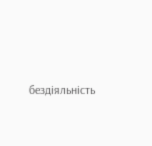бездіяльність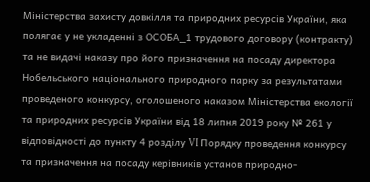Міністерства захисту довкілля та природних ресурсів України, яка полягає у не укладенні з ОСОБА_1 трудового договору (контракту) та не видачі наказу про його призначення на посаду директора Нобельського національного природного парку за результатами проведеного конкурсу, оголошеного наказом Міністерства екології та природних ресурсів України від 18 липня 2019 року № 261 у відповідності до пункту 4 розділу VI Порядку проведення конкурсу та призначення на посаду керівників установ природно-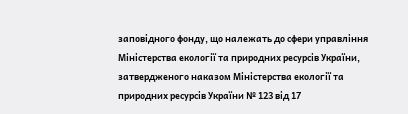заповідного фонду, що належать до сфери управління Міністерства екології та природних ресурсів України, затвердженого наказом Міністерства екології та природних ресурсів України № 123 від 17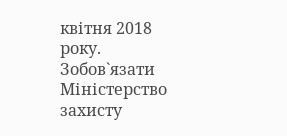квітня 2018 року.
Зобов`язати Міністерство захисту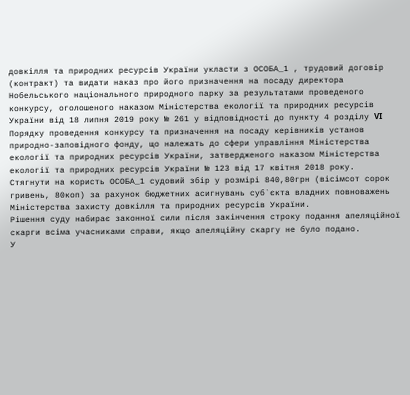довкілля та природних ресурсів України укласти з ОСОБА_1 , трудовий договір (контракт) та видати наказ про його призначення на посаду директора Нобельського національного природного парку за результатами проведеного конкурсу, оголошеного наказом Міністерства екології та природних ресурсів України від 18 липня 2019 року № 261 у відповідності до пункту 4 розділу VI Порядку проведення конкурсу та призначення на посаду керівників установ природно-заповідного фонду, що належать до сфери управління Міністерства екології та природних ресурсів України, затвердженого наказом Міністерства екології та природних ресурсів України № 123 від 17 квітня 2018 року.
Стягнути на користь ОСОБА_1 судовий збір у розмірі 840,80грн (вісімсот сорок гривень, 80коп) за рахунок бюджетних асигнувань суб`єкта владних повноважень Міністерства захисту довкілля та природних ресурсів України.
Рішення суду набирає законної сили після закінчення строку подання апеляційної скарги всіма учасниками справи, якщо апеляційну скаргу не було подано.
У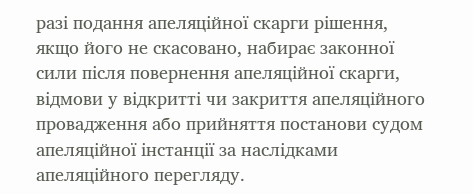разі подання апеляційної скарги рішення, якщо його не скасовано, набирає законної сили після повернення апеляційної скарги, відмови у відкритті чи закриття апеляційного провадження або прийняття постанови судом апеляційної інстанції за наслідками апеляційного перегляду.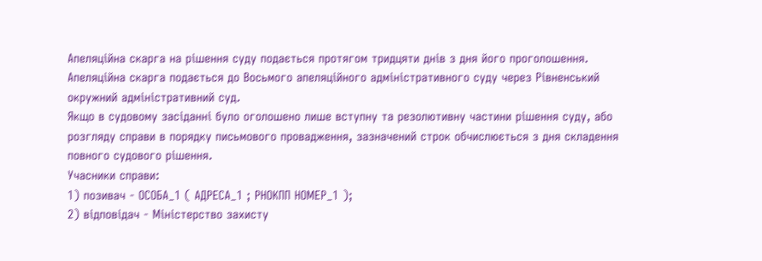Апеляційна скарга на рішення суду подається протягом тридцяти днів з дня його проголошення. Апеляційна скарга подається до Восьмого апеляційного адміністративного суду через Рівненський окружний адміністративний суд.
Якщо в судовому засіданні було оголошено лише вступну та резолютивну частини рішення суду, або розгляду справи в порядку письмового провадження, зазначений строк обчислюється з дня складення повного судового рішення.
Учасники справи:
1) позивач - ОСОБА_1 ( АДРЕСА_1 ; РНОКПП НОМЕР_1 );
2) відповідач - Міністерство захисту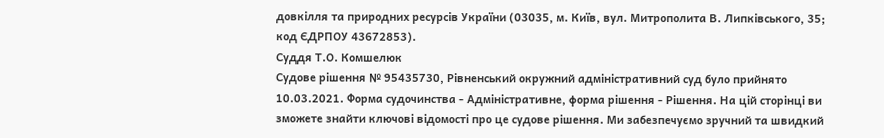довкілля та природних ресурсів України (03035, м. Київ, вул. Митрополита В. Липківського, 35; код ЄДРПОУ 43672853).
Суддя Т.О. Комшелюк
Судове рішення № 95435730, Рівненський окружний адміністративний суд було прийнято 10.03.2021. Форма судочинства - Адміністративне, форма рішення - Рішення. На цій сторінці ви зможете знайти ключові відомості про це судове рішення. Ми забезпечуємо зручний та швидкий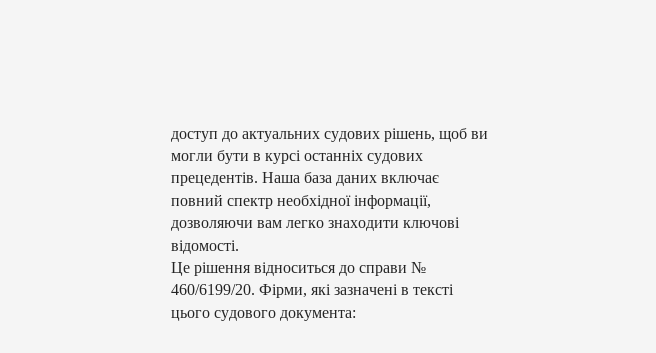доступ до актуальних судових рішень, щоб ви могли бути в курсі останніх судових прецедентів. Наша база даних включає повний спектр необхідної інформації, дозволяючи вам легко знаходити ключові відомості.
Це рішення відноситься до справи № 460/6199/20. Фірми, які зазначені в тексті цього судового документа: